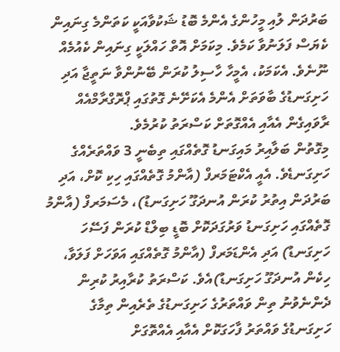ބަރުދަން ލުއި މީހުންގެ އެންމެ ބޮޑު ޝަކުވާއަކީ ކަތަންމެ ގިނައިން ކެޔަސް ފަލަނުވާ ކަމެވެ. މިކަމަށް އޮތް ހައްލަކީ ގިނައިން ކެއުމެއް ނޫނެވެ. އެކަމަކު، އެމީހާ ހާސިލު ކުރަން ބޭނުންވާ ނަތީޖާ އަދި ހަށިގަނޑުގެ ބާވަތަށް އެންމެ އެކަށޭނެ ގޮތުގައި ޕްރޮގްރާމްއެއް ރާވައިގެން އެއާއި އެއްގޮތަށް ކަސްރަތު ކުރުމެވެ.
މިގޮތުން ބަލާއިރު މައިގަނޑު ގޮތެއްގައި ތިބެނީ 3 ވައްތަރެއްގެ ހަށިގަނޑެވެ. އެއީ އެކްޓަމަރފް (އާންމު ގޮތެއްގައި ހިކި ކޮށް، އަދި ބަރުދަން އިތުރު ކުރަން އުނދަގޫ ހަށިގަނޑު)، މެސަމަރފް (އާންމު ގޮތެއްގައި ހަށިގަނޑު ވަރުގަދަކޮށް ބޮޑީ ބިލްޑް ކުރަން ފަސޭހަ ހަށިގަނޑު) އަދި އެންޑަމަރފް (އާންމު ގޮތެއްގައި އަވަހަށް ފަލަވާ، ހިކެން އުނދަގޫ ހަށިގަނޑު)އެވެ. ކަސްރަތު ކުރާއިރު ކުރިން ދެންނެވުނު ތިން ވައްތަރުގެ ހަށިގަނޑުގެ ތެރެއިން ތިމާގެ ހަށިގަނޑުގެ ވައްތަރު ފާހަގަކޮށް އެއާއި އެއްތޮގަށް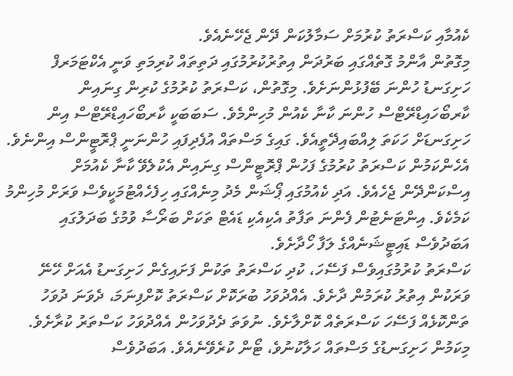ކެއުމާއި ކަސްރަތު ކުރުމަށް ސަމާލުކަން ދޭން ޖެހޭނެއެވެ.
މިގޮތުން އާންމު ގޮތެއްގައި ބަރުދަން އިތުރުކުރުމުގައި ދަތިތައް ކުރިމަތި ވަނީ އެކްޓަމަރފް ހަށިގަނޑު ހުންނަ ބޭފުޅުންނަށެވެ. މިގޮތުން، ކަސްރަތު ކުރުމުގެ ކުރިން ގިނައިން ކާރބޯހައިޑްރޭޓްސް ހުންނަ ކާނާ ކެއުން މުހިންމެވެ. ސަބަބަކީ ކާރބޯހައިޑްރޭޓްސް އިން ހަށިގަނޑަށް ހަކަތަ ލިއްބައިދޭތީއެވެ. ގައިގެ މަސްތައް އުފެދިފައި ހުންނަނީ ޕްރޮޓީންސް އިންނެވެ.
އެހެންކަމުން ކަސްރަތު ކުރުމުގެ ފަހުން ޕްރޮޓީންސް ގިނައިން އެކުލެވޭ ކާނާ ކެއުމަށް އިސްކަންދޭން ޖެހެއެވެ. އަދި ކެއުމުގައި ޕޯޝަން މެދު މިނެއްގައި ހިފެހެއްޓުމަކީވެސް ވަރަށް މުހިންމު ކަމެކެވެ. އިންޓަނެޓުން ފެންނަ ތަފާތު އެކިއެކި ޑައެޓް ތަކަށް ބަރޯސާ ވުމުގެ ބަދަލުގައި އަބަދުވެސް ޑައިޓީޝަނެއްގެ ލަފާ ހޯދާށެވެ.
ކަސްރަތު ކުރުމުގައިވެސް ފަސޭހަ، ކުދި ކަސްރަތު ތަކުން ފަށައިގެން ހަށިގަނޑު އެއަށް ހޭނޭ ވަރަކުން އިތުރު ކުރަމުން ދާށެވެ. އެއްދުވަހު ބުރަކޮށް ކަސްރަތު ކޮށްފިނަމަ، ދެވަނަ ދުވަހު ތަންކޮޅެއް ފަސޭހަ ކަސްރަތެއް ކޮށްލާށެވެ. ނުވަތަ ދެދުވަހުން އެއްދުވަހު ކަސްތަރު ކުރާށެވެ. މިކަމުން ހަށިގަނޑުގެ މަސްތައް ހަލާކުނުވެ، ޓޯން ކުރެވޭނެއެވެ. އަބަދުވެސް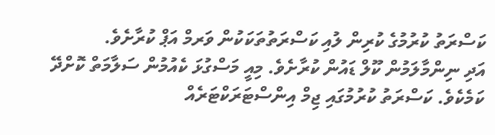ކަސްރަތު ކުރުމުގެ ކުރިން ލުއި ކަސްރަތުތަކަކުން ވަރމް އަޕް ކުރާށެވެ.
އަދި ނިންމާލަމުން ކޫލް ޑައުން ކުރާށެވެ. މިއީ މަސްގުޅަ ކެއުމުން ސަލާމަތް ކޮށްދޭ ކަމެކެވެ. ކަސްރަތު ކުރުމުގައި ޖިމް އިންސްޓަރަކްޓަރެއް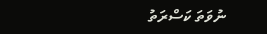ނުވަތަ ކަސްރަތު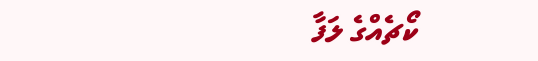ކޯޗެއްގެ ލަފާ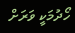ހޯދުމަކީ ވަރަށް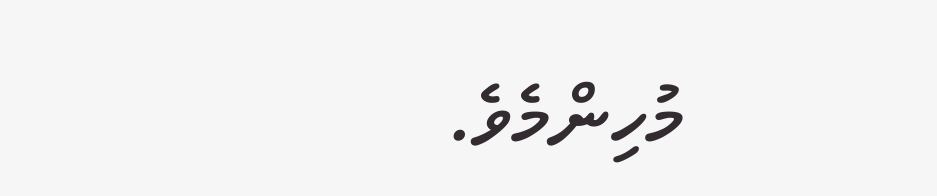މުހިންމެވެ.